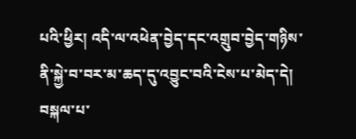པའི་ཕྱིར། འདི་ལ་འཕེན་བྱེད་དང་འགྲུབ་བྱེད་གཉིས་ནི་སྐྱེ་བ་བར་མ་ཆད་དུ་འབྱུང་བའི་ངེས་པ་མེད་དེ། བསྐལ་པ་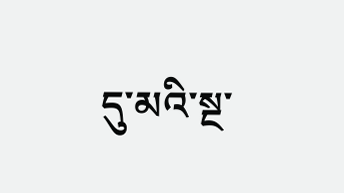དུ་མའི་སྔ་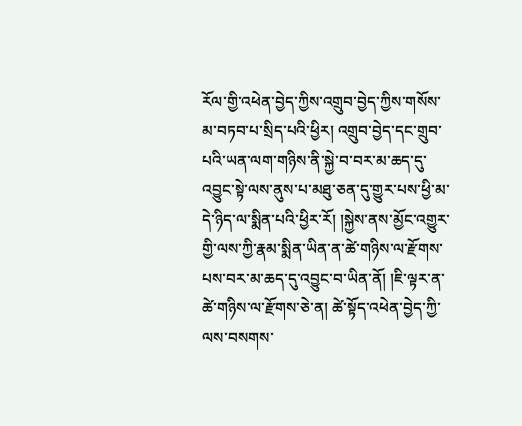རོལ་གྱི་འཕེན་བྱེད་ཀྱིས་འགྲུབ་བྱེད་ཀྱིས་གསོས་མ་བཏབ་པ་སྲིད་པའི་ཕྱིར། འགྲུབ་བྱེད་དང་གྲུབ་པའི་ཡན་ལག་གཉིས་ནི་སྐྱེ་བ་བར་མ་ཆད་དུ་འབྱུང་སྟེ་ལས་ནུས་པ་མཐུ་ཅན་དུ་གྱུར་པས་ཕྱི་མ་དེ་ཉིད་ལ་སྨིན་པའི་ཕྱིར་རོ། །སྐྱེས་ནས་མྱོང་འགྱུར་གྱི་ལས་ཀྱི་རྣམ་སྨིན་ཡིན་ན་ཚེ་གཉིས་ལ་རྫོགས་པས་བར་མ་ཆད་དུ་འབྱུང་བ་ཡིན་ནོ། །ཇི་ལྟར་ན་ཚེ་གཉིས་ལ་རྫོགས་ཅེ་ན། ཚེ་སྟོད་འཕེན་བྱེད་ཀྱི་ལས་བསགས་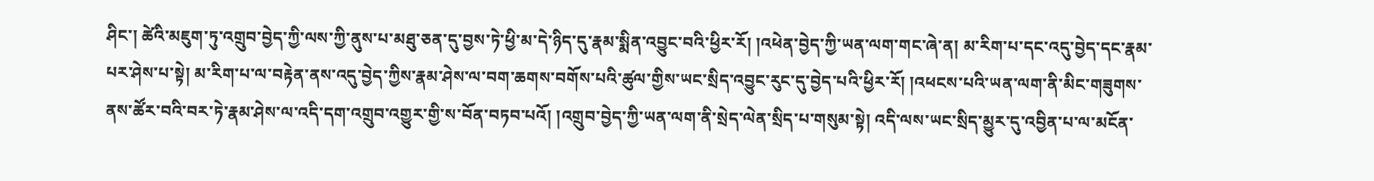ཤིང་། ཚེའི་མཇུག་ཏུ་འགྲུབ་བྱེད་ཀྱི་ལས་ཀྱི་ནུས་པ་མཐུ་ཅན་དུ་བྱས་ཏེ་ཕྱི་མ་དེ་ཉིད་དུ་རྣམ་སྨིན་འབྱུང་བའི་ཕྱིར་རོ། །འཕེན་བྱེད་ཀྱི་ཡན་ལག་གང་ཞེ་ན། མ་རིག་པ་དང་འདུ་བྱེད་དང་རྣམ་པར་ཤེས་པ་སྟེ། མ་རིག་པ་ལ་བརྟེན་ནས་འདུ་བྱེད་ཀྱིས་རྣམ་ཤེས་ལ་བག་ཆགས་བགོས་པའི་ཚུལ་གྱིས་ཡང་སྲིད་འབྱུང་རུང་དུ་བྱེད་པའི་ཕྱིར་རོ། །འཕངས་པའི་ཡན་ལག་ནི་མིང་གཟུགས་ནས་ཚོར་བའི་བར་ཏེ་རྣམ་ཤེས་ལ་འདི་དག་འགྲུབ་འགྱུར་གྱི་ས་བོན་བཏབ་པའོ། །འགྲུབ་བྱེད་ཀྱི་ཡན་ལག་ནི་སྲེད་ལེན་སྲིད་པ་གསུམ་སྟེ། འདི་ལས་ཡང་སྲིད་མྱུར་དུ་འབྱིན་པ་ལ་མངོན་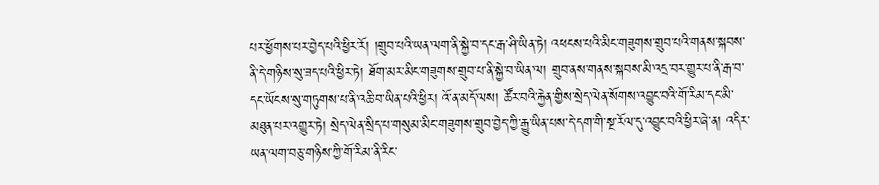པར་ཕྱོགས་པར་བྱེད་པའི་ཕྱིར་རོ། །གྲུབ་པའི་ཡན་ལག་ནི་སྐྱེ་བ་དང་རྒ་ཤི་ཡིན་ཏེ། འཕངས་པའི་མིང་གཟུགས་གྲུབ་པའི་གནས་སྐབས་ནི་དེ་གཉིས་སུ་ཟད་པའི་ཕྱིར་ཏེ། ཐོག་མར་མིང་གཟུགས་གྲུབ་པ་ནི་སྐྱེ་བ་ཡིན་ལ། གྲུབ་ནས་གནས་སྐབས་མི་འདྲ་བར་གྱུར་པ་ནི་རྒ་བ་དང་ཡོངས་སུ་གཏུགས་པ་ནི་འཆི་བ་ཡིན་པའི་ཕྱིར། འོ་ན་མདོ་ལས། ཚོར་བའི་རྐྱེན་གྱིས་སྲེད་ལེན་སོགས་འབྱུང་བའི་གོ་རིམ་དང་མི་མཐུན་པར་འགྱུར་ཏེ། སྲེད་ལེན་སྲིད་པ་གསུམ་མིང་གཟུགས་གྲུབ་བྱེད་ཀྱི་རྒྱུ་ཡིན་པས་དེ་དག་གི་སྔ་རོལ་དུ་འབྱུང་བའི་ཕྱིར་ཞེ་ན། འདིར་ཡན་ལག་བཅུ་གཉིས་ཀྱི་གོ་རིམ་ནི་རིང་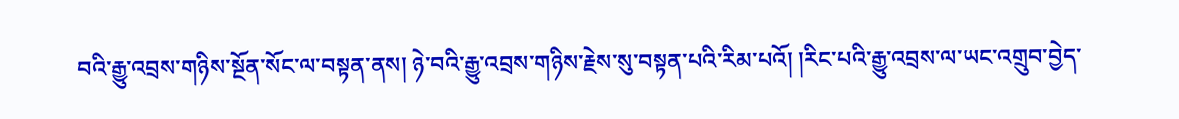བའི་རྒྱུ་འབྲས་གཉིས་སྔོན་སོང་ལ་བསྟན་ནས། ཉེ་བའི་རྒྱུ་འབྲས་གཉིས་རྗེས་སུ་བསྟན་པའི་རིམ་པའོ། །རིང་པའི་རྒྱུ་འབྲས་ལ་ཡང་འགྲུབ་བྱེད་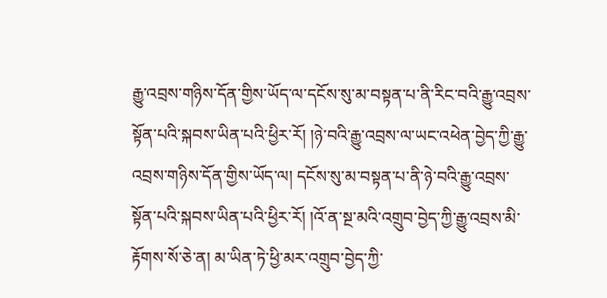རྒྱུ་འབྲས་གཉིས་དོན་གྱིས་ཡོད་ལ་དངོས་སུ་མ་བསྟན་པ་ནི་རིང་བའི་རྒྱུ་འབྲས་སྟོན་པའི་སྐབས་ཡིན་པའི་ཕྱིར་རོ། །ཉེ་བའི་རྒྱུ་འབྲས་ལ་ཡང་འཕེན་བྱེད་ཀྱི་རྒྱུ་འབྲས་གཉིས་དོན་གྱིས་ཡོད་ལ། དངོས་སུ་མ་བསྟན་པ་ནི་ཉེ་བའི་རྒྱུ་འབྲས་སྟོན་པའི་སྐབས་ཡིན་པའི་ཕྱིར་རོ། །འོ་ན་སྔ་མའི་འགྲུབ་བྱེད་ཀྱི་རྒྱུ་འབྲས་མི་རྟོགས་སོ་ཅེ་ན། མ་ཡིན་ཏེ་ཕྱི་མར་འགྲུབ་བྱེད་ཀྱི་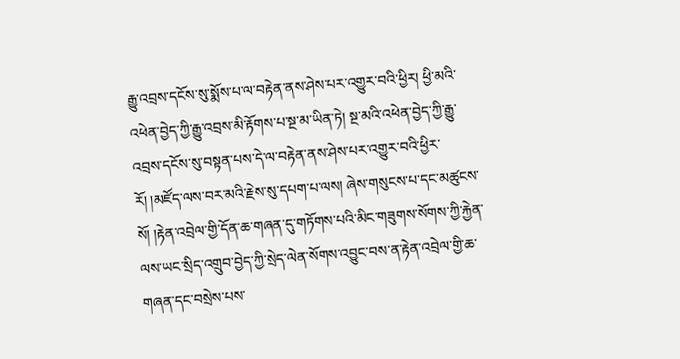རྒྱུ་འབྲས་དངོས་སུ་སྨོས་པ་ལ་བརྟེན་ནས་ཤེས་པར་འགྱུར་བའི་ཕྱིར། ཕྱི་མའི་འཕེན་བྱེད་ཀྱི་རྒྱུ་འབྲས་མི་རྟོགས་པ་སྔ་མ་ཡིན་ཏེ། སྔ་མའི་འཕེན་བྱེད་ཀྱི་རྒྱུ་འབྲས་དངོས་སུ་བསྟན་པས་དེ་ལ་བརྟེན་ནས་ཤེས་པར་འགྱུར་བའི་ཕྱིར་རོ། །མཛོད་ལས་བར་མའི་རྗེས་སུ་དཔག་པ་ལས། ཞེས་གསུངས་པ་དང་མཚུངས་སོ། །རྟེན་འབྲེལ་གྱི་དོན་ཆ་གཞན་དུ་གཏོགས་པའི་མིང་གཟུགས་སོགས་ཀྱི་རྐྱེན་ལས་ཡང་སྲིད་འགྲུབ་བྱེད་ཀྱི་སྲེད་ལེན་སོགས་འབྱུང་བས་ན་རྟེན་འབྲེལ་གྱི་ཆ་གཞན་དང་བསྲེས་པས་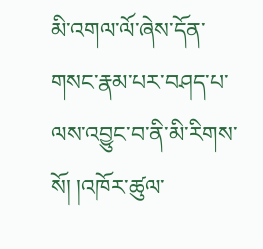མི་འགལ་ལོ་ཞེས་དོན་གསང་རྣམ་པར་བཤད་པ་ལས་འབྱུང་བ་ནི་མི་རིགས་སོ། །འཁོར་ཚུལ་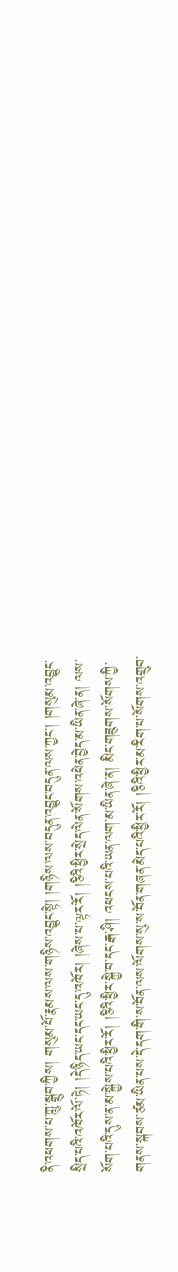ནི་འཕགས་པ་ཀླུ་སྒྲུབ་ཀྱིས། གསུམ་པོ་རྣམས་ལས་གཉིས་འབྱུང་སྟེ། །གཉིས་ལས་བདུན་འབྱུང་བདུན་ལས་ཀྱང་། །གསུམ་འབྱུང་སྲིད་པའི་འཁོར་ལོ་ཏེ། །དེ་ཉིད་ཡང་དང་ཡང་དུ་འཁོར། །ཞེས་པ་ལྟར་རོ། །ཅིའི་ཕྱིར་སྲེད་ལེན་སོགས་འཕེན་བྱེད་མ་ཡིན་ཞེ་ན། ལས་སོག་པའི་དུས་ན་མ་སྐྱེས་པའི་ཕྱིར་རོ། །ཅིའི་ཕྱིར་སྐྱེ་བ་དང་རྒ་ཤི། འཕངས་པའི་ཡན་ལག་མ་ཡིན་ཞེ་ན། མིང་གཟུགས་སོགས་ཀྱི་གནས་སྐབས་ཙམ་ཡིན་པས་དེ་དག་གི་ས་བོན་ལས་ལོགས་སུ་ས་བོན་གཞན་མེད་པའི་ཕྱིར་རོ། །ཅིའི་ཕྱིར་མ་རིག་པ་སོགས་འགྲུབ་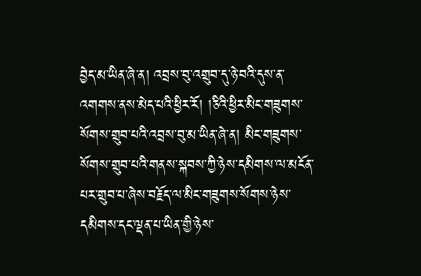བྱེད་མ་ཡིན་ཞེ་ན། འབྲས་བུ་འགྲུབ་དུ་ཉེ་བའི་དུས་ན་འགགས་ནས་མེད་པའི་ཕྱིར་རོ། །ཅིའི་ཕྱིར་མིང་གཟུགས་སོགས་གྲུབ་པའི་འབྲས་བུ་མ་ཡིན་ཞེ་ན། མིང་གཟུགས་སོགས་གྲུབ་པའི་གནས་སྐབས་ཀྱི་ཉེས་དམིགས་ལ་མངོན་པར་གྲུབ་པ་ཞེས་བརྗོད་ལ་མིང་གཟུགས་སོགས་ཉེས་དམིགས་དང་ལྡན་པ་ཡིན་གྱི་ཉེས་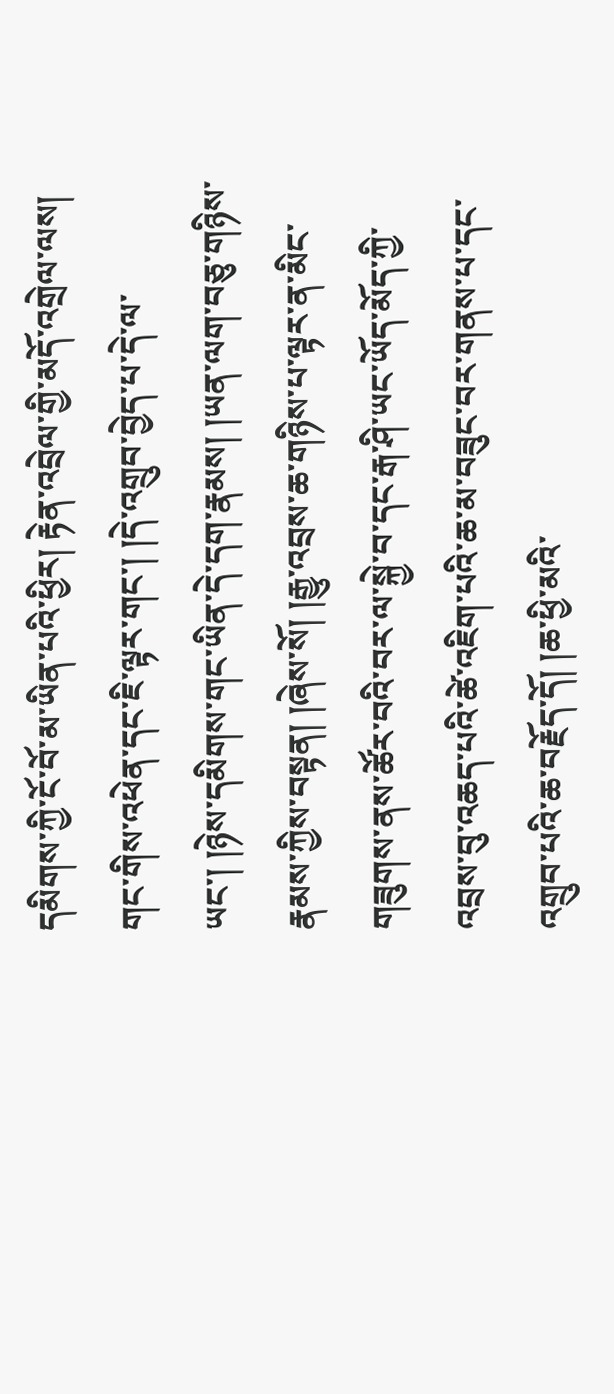དམིགས་ཀྱི་ངོ་བོ་མ་ཡིན་པའི་ཕྱིར། རྟེན་འབྲེལ་གྱི་མདོ་འགྲེལ་ལས། གང་གིས་འཕེན་དང་ཇི་ལྟར་གང་། །དེ་འགྲུབ་བྱེད་པ་དེ་ལ་ཡང་། །ཉེས་དམིགས་གང་ཡིན་དེ་དག་རྣམས། །ཡན་ལག་བཅུ་གཉིས་རྣམས་ཀྱིས་བསྟན། །ཞེས་སོ། །རྒྱུ་འབྲས་ཆ་གཉིས་པ་ལྟར་ན་མིང་གཟུགས་ནས་ཚོར་བའི་བར་ལ་སྐྱེ་བ་དང་རྒ་ཤི་ཡང་ཡོད་མོད་ཀྱི་འབྲས་བུ་འཆད་པའི་ཚེ་འཇིག་པའི་ཆ་མ་བཟུང་བར་གནས་པ་དང་འགྲུབ་པའི་ཆ་བརྗོད་དོ། །ཆ་ཕྱི་མའི་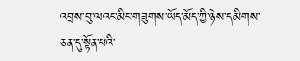འབྲས་བུ་ལའང་མིང་གཟུགས་ཡོད་མོད་ཀྱི་ཉེས་དམིགས་ཅན་དུ་སྟོན་པའི་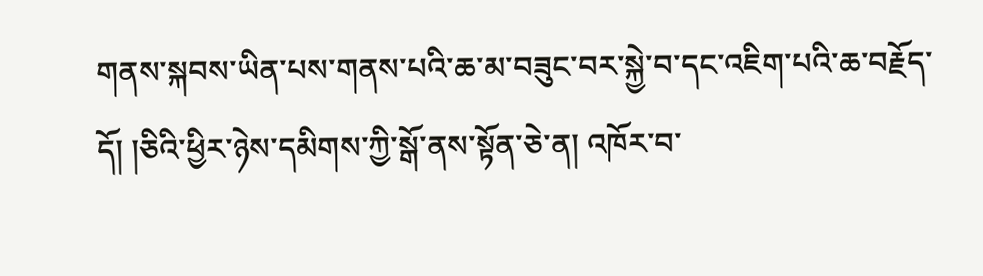གནས་སྐབས་ཡིན་པས་གནས་པའི་ཆ་མ་བཟུང་བར་སྐྱེ་བ་དང་འཇིག་པའི་ཆ་བརྗོད་དོ། །ཅིའི་ཕྱིར་ཉེས་དམིགས་ཀྱི་སྒོ་ནས་སྟོན་ཅེ་ན། འཁོར་བ་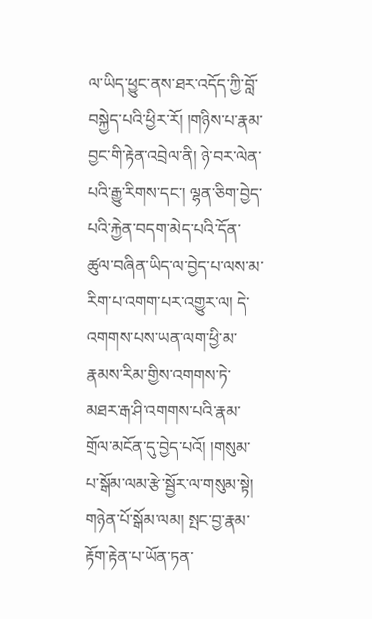ལ་ཡིད་ཕྱུང་ནས་ཐར་འདོད་ཀྱི་བློ་བསྐྱེད་པའི་ཕྱིར་རོ། །གཉིས་པ་རྣམ་བྱང་གི་རྟེན་འབྲེལ་ནི། ཉེ་བར་ལེན་པའི་རྒྱུ་རིགས་དང་། ལྷན་ཅིག་བྱེད་པའི་རྐྱེན་བདག་མེད་པའི་དོན་ཚུལ་བཞིན་ཡིད་ལ་བྱེད་པ་ལས་མ་རིག་པ་འགག་པར་འགྱུར་ལ། དེ་འགགས་པས་ཡན་ལག་ཕྱི་མ་རྣམས་རིམ་གྱིས་འགགས་ཏེ་མཐར་རྒ་ཤི་འགགས་པའི་རྣམ་གྲོལ་མངོན་དུ་བྱེད་པའོ། །གསུམ་པ་སྒོམ་ལམ་རྩེ་སྦྱོར་ལ་གསུམ་སྟེ། གཉེན་པོ་སྒོམ་ལམ། སྤང་བྱ་རྣམ་རྟོག་རྟེན་པ་ཡོན་ཏན་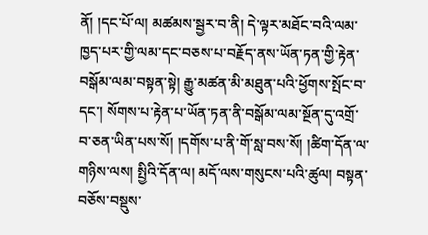ནོ། །དང་པོ་ལ། མཚམས་སྦྱར་བ་ནི། དེ་ལྟར་མཐོང་བའི་ལམ་ཁྱད་པར་གྱི་ལམ་དང་བཅས་པ་བརྗོད་ནས་ཡོན་ཏན་གྱི་རྟེན་བསྒོམ་ལམ་བསྟན་སྟེ། རྒྱུ་མཚན་མི་མཐུན་པའི་ཕྱོགས་སྤོང་བ་དང་། སོགས་པ་རྟེན་པ་ཡོན་ཏན་ནི་བསྒོམ་ལམ་སྔོན་དུ་འགྲོ་བ་ཅན་ཡིན་པས་སོ། །དགོས་པ་ནི་གོ་སླ་བས་སོ། །ཚིག་དོན་ལ་གཉིས་ལས། སྤྱིའི་དོན་ལ། མདོ་ལས་གསུངས་པའི་ཚུལ། བསྟན་བཅོས་བསྡུས་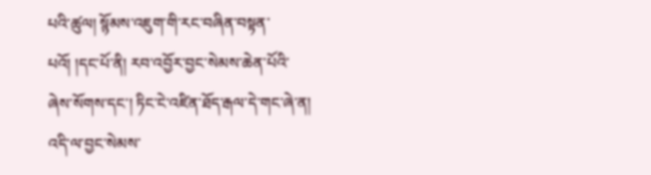པའི་ཚུལ། སྙོམས་འཇུག་གི་རང་བཞིན་བསྟན་པའོ། །དང་པོ་ནི། རབ་འབྱོར་བྱང་སེམས་ཆེན་པོའི་ཞེས་སོགས་དང་། ཏིང་ངེ་འཛིན་ཐོད་རྒལ་དེ་གང་ཞེ་ན། འདི་ལ་བྱང་སེམས་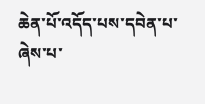ཆེན་པོ་འདོད་པས་དབེན་པ་ཞེས་པ་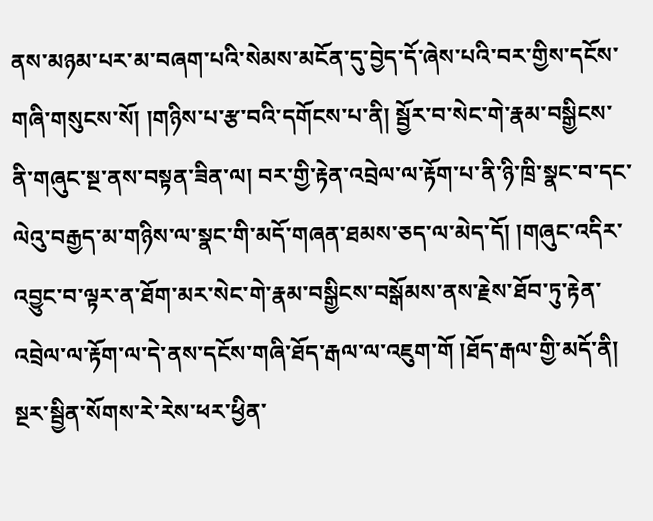ནས་མཉམ་པར་མ་བཞག་པའི་སེམས་མངོན་དུ་བྱེད་དོ་ཞེས་པའི་བར་གྱིས་དངོས་གཞི་གསུངས་སོ། །གཉིས་པ་རྩ་བའི་དགོངས་པ་ནི། སྦྱོར་བ་སེང་གེ་རྣམ་བསྒྱིངས་ནི་གཞུང་སྔ་ནས་བསྟན་ཟིན་ལ། བར་གྱི་རྟེན་འབྲེལ་ལ་རྟོག་པ་ནི་ཉི་ཁྲི་སྣང་བ་དང་ལེའུ་བརྒྱད་མ་གཉིས་ལ་སྣང་གི་མདོ་གཞན་ཐམས་ཅད་ལ་མེད་དོ། །གཞུང་འདིར་འབྱུང་བ་ལྟར་ན་ཐོག་མར་སེང་གེ་རྣམ་བསྒྱིངས་བསྒོམས་ནས་རྗེས་ཐོབ་ཏུ་རྟེན་འབྲེལ་ལ་རྟོག་ལ་དེ་ནས་དངོས་གཞི་ཐོད་རྒལ་ལ་འཇུག་གོ །ཐོད་རྒལ་གྱི་མདོ་ནི། སྔར་སྦྱིན་སོགས་རེ་རེས་ཕར་ཕྱིན་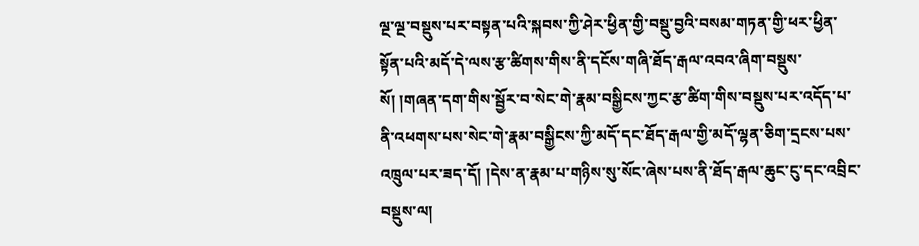ལྔ་ལྔ་བསྡུས་པར་བསྟན་པའི་སྐབས་ཀྱི་ཤེར་ཕྱིན་གྱི་བསྡུ་བྱའི་བསམ་གཏན་གྱི་ཕར་ཕྱིན་སྟོན་པའི་མདོ་དེ་ལས་རྩ་ཚིགས་གིས་ནི་དངོས་གཞི་ཐོད་རྒལ་འབའ་ཞིག་བསྡུས་སོ། །གཞན་དག་གིས་སྦྱོར་བ་སེང་གེ་རྣམ་བསྒྱིངས་ཀྱང་རྩ་ཚིག་གིས་བསྡུས་པར་འདོད་པ་ནི་འཕགས་པས་སེང་གེ་རྣམ་བསྒྱིངས་ཀྱི་མདོ་དང་ཐོད་རྒལ་གྱི་མདོ་ལྷན་ཅིག་དྲངས་པས་འཁྲུལ་པར་ཟད་དོ། །དེས་ན་རྣམ་པ་གཉིས་སུ་སོང་ཞེས་པས་ནི་ཐོད་རྒལ་ཆུང་ངུ་དང་འབྲིང་བསྡུས་ལ།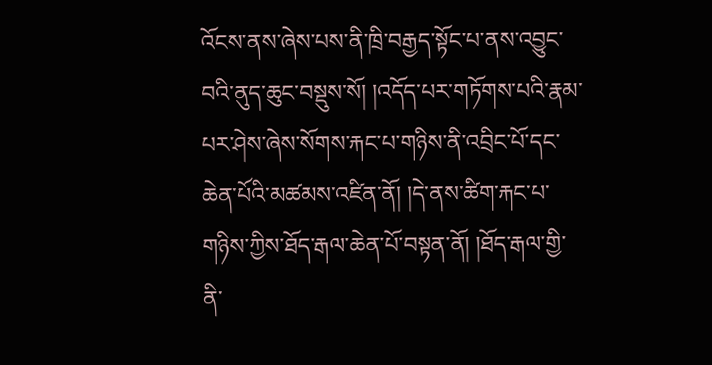འོངས་ནས་ཞེས་པས་ནི་ཁྲི་བརྒྱད་སྟོང་པ་ནས་འབྱུང་བའི་ནུད་ཆུང་བསྡུས་སོ། །འདོད་པར་གཏོགས་པའི་རྣམ་པར་ཤེས་ཞེས་སོགས་རྐང་པ་གཉིས་ནི་འབྲིང་པོ་དང་ཆེན་པོའི་མཚམས་འཛིན་ནོ། །དེ་ནས་ཚིག་རྐང་པ་གཉིས་ཀྱིས་ཐོད་རྒལ་ཆེན་པོ་བསྟན་ནོ། །ཐོད་རྒལ་གྱི་ནི་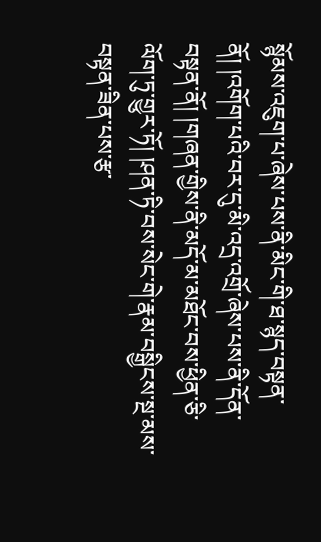སྙོམས་འཇུག་པ་ཞེས་པས་ནི་མིང་གི་ཐ་སྙད་བསྟན་ནོ། །འགོག་པའི་བར་དུ་མི་འདྲ་འགྲོ་ཞེས་པས་ནི་དོན་བསྟན་ནོ། །གཞན་གྱིས་ནི་མདོ་མ་མཐོང་བས་ཕྱིན་ཅི་ལོག་ཏུ་གྱུར་ཏོ། །ཤན་ཏི་བས་སེང་གེ་རྣམ་བསྒྱིངས་སྔ་མས་བསྟན་ཟིན་པས་རྩ་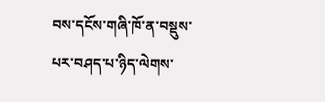བས་དངོས་གཞི་ཁོ་ན་བསྡུས་པར་བཤད་པ་ཉིད་ལེགས་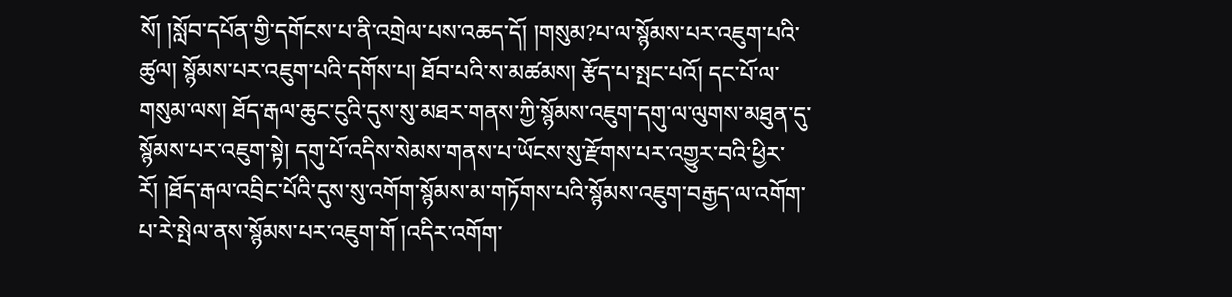སོ། །སློབ་དཔོན་གྱི་དགོངས་པ་ནི་འགྲེལ་པས་འཆད་དོ། །གསུམ?པ་ལ་སྙོམས་པར་འཇུག་པའི་ཚུལ། སྙོམས་པར་འཇུག་པའི་དགོས་པ། ཐོབ་པའི་ས་མཚམས། རྩོད་པ་སྤང་པའོ། དང་པོ་ལ་གསུམ་ལས། ཐོད་རྒལ་ཆུང་ངུའི་དུས་སུ་མཐར་གནས་ཀྱི་སྙོམས་འཇུག་དགུ་ལ་ལུགས་མཐུན་དུ་སྙོམས་པར་འཇུག་སྟེ། དགུ་པོ་འདིས་སེམས་གནས་པ་ཡོངས་སུ་རྫོགས་པར་འགྱུར་བའི་ཕྱིར་རོ། །ཐོད་རྒལ་འབྲིང་པོའི་དུས་སུ་འགོག་སྙོམས་མ་གཏོགས་པའི་སྙོམས་འཇུག་བརྒྱད་ལ་འགོག་པ་རེ་སྤེལ་ནས་སྙོམས་པར་འཇུག་གོ །འདིར་འགོག་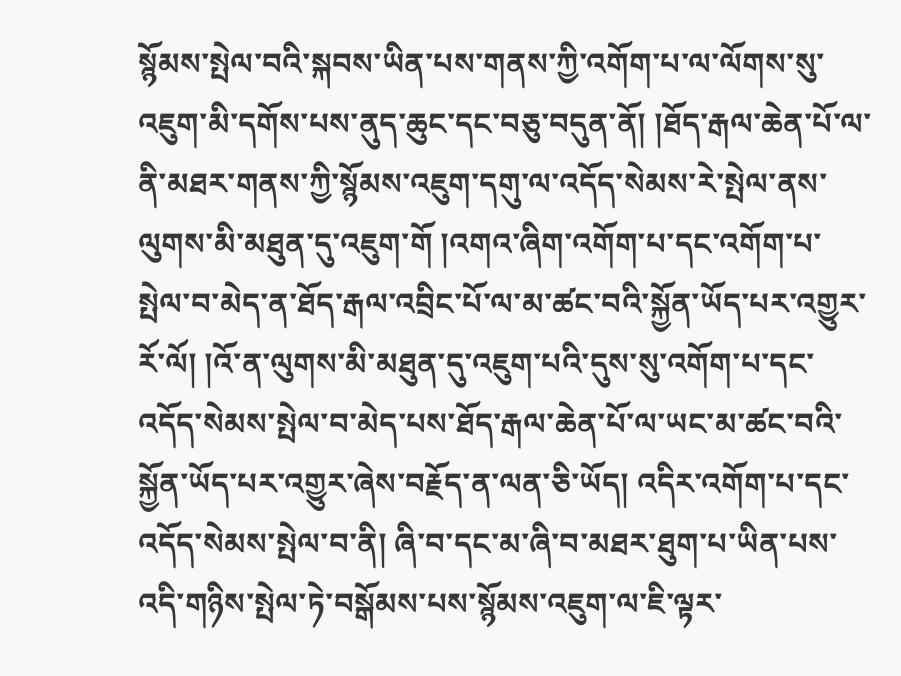སྙོམས་སྤེལ་བའི་སྐབས་ཡིན་པས་གནས་ཀྱི་འགོག་པ་ལ་ལོགས་སུ་འཇུག་མི་དགོས་པས་ནུད་ཆུང་དང་བཅུ་བདུན་ནོ། །ཐོད་རྒལ་ཆེན་པོ་ལ་ནི་མཐར་གནས་ཀྱི་སྙོམས་འཇུག་དགུ་ལ་འདོད་སེམས་རེ་སྤེལ་ནས་ལུགས་མི་མཐུན་དུ་འཇུག་གོ །འགའ་ཞིག་འགོག་པ་དང་འགོག་པ་སྤེལ་བ་མེད་ན་ཐོད་རྒལ་འབྲིང་པོ་ལ་མ་ཚང་བའི་སྐྱོན་ཡོད་པར་འགྱུར་རོ་ལོ། །འོ་ན་ལུགས་མི་མཐུན་དུ་འཇུག་པའི་དུས་སུ་འགོག་པ་དང་འདོད་སེམས་སྤེལ་བ་མེད་པས་ཐོད་རྒལ་ཆེན་པོ་ལ་ཡང་མ་ཚང་བའི་སྐྱོན་ཡོད་པར་འགྱུར་ཞེས་བརྗོད་ན་ལན་ཅི་ཡོད། འདིར་འགོག་པ་དང་འདོད་སེམས་སྤེལ་བ་ནི། ཞི་བ་དང་མ་ཞི་བ་མཐར་ཐུག་པ་ཡིན་པས་འདི་གཉིས་སྤེལ་ཏེ་བསྒོམས་པས་སྙོམས་འཇུག་ལ་ཇི་ལྟར་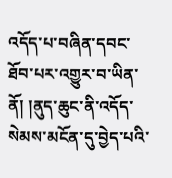འདོད་པ་བཞིན་དབང་ཐོབ་པར་འགྱུར་བ་ཡིན་ནོ། །ནུད་ཆུང་ནི་འདོད་སེམས་མངོན་དུ་བྱེད་པའི་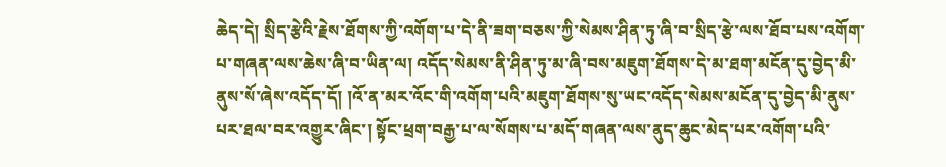ཆེད་དེ། སྲིད་རྩེའི་རྗེས་ཐོགས་ཀྱི་འགོག་པ་དེ་ནི་ཟག་བཅས་ཀྱི་སེམས་ཤིན་ཏུ་ཞི་བ་སྲིད་རྩེ་ལས་ཐོབ་པས་འགོག་པ་གཞན་ལས་ཆེས་ཞི་བ་ཡིན་ལ། འདོད་སེམས་ནི་ཤིན་ཏུ་མ་ཞི་བས་མཇུག་ཐོགས་དེ་མ་ཐག་མངོན་དུ་བྱེད་མི་ནུས་སོ་ཞེས་འདོད་དོ། །འོ་ན་མར་འོང་གི་འགོག་པའི་མཇུག་ཐོགས་སུ་ཡང་འདོད་སེམས་མངོན་དུ་བྱེད་མི་ནུས་པར་ཐལ་བར་འགྱུར་ཞིང་། སྟོང་ཕྲག་བརྒྱ་པ་ལ་སོགས་པ་མདོ་གཞན་ལས་ནུད་ཆུང་མེད་པར་འགོག་པའི་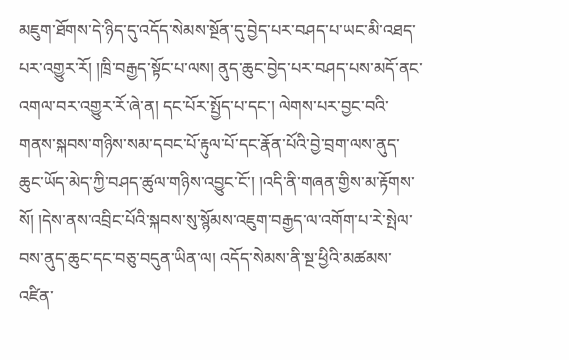མཇུག་ཐོགས་དེ་ཉིད་དུ་འདོད་སེམས་སྔོན་དུ་བྱེད་པར་བཤད་པ་ཡང་མི་འཐད་པར་འགྱུར་རོ། །ཁྲི་བརྒྱད་སྟོང་པ་ལས། ནུད་ཆུང་བྱེད་པར་བཤད་པས་མདོ་ནང་འགལ་བར་འགྱུར་རོ་ཞེ་ན། དང་པོར་སྤྱོད་པ་དང་། ལེགས་པར་བྱང་བའི་གནས་སྐབས་གཉིས་སམ་དབང་པོ་རྟུལ་པོ་དང་རྣོན་པོའི་བྱེ་བྲག་ལས་ནུད་ཆུང་ཡོད་མེད་ཀྱི་བཤད་ཚུལ་གཉིས་འབྱུང་ངོ་། །འདི་ནི་གཞན་གྱིས་མ་རྟོགས་སོ། །དེས་ནས་འབྲིང་པོའི་སྐབས་སུ་སྙོམས་འཇུག་བརྒྱད་ལ་འགོག་པ་རེ་སྤེལ་བས་ནུད་ཆུང་དང་བཅུ་བདུན་ཡིན་ལ། འདོད་སེམས་ནི་སྔ་ཕྱིའི་མཚམས་འཛིན་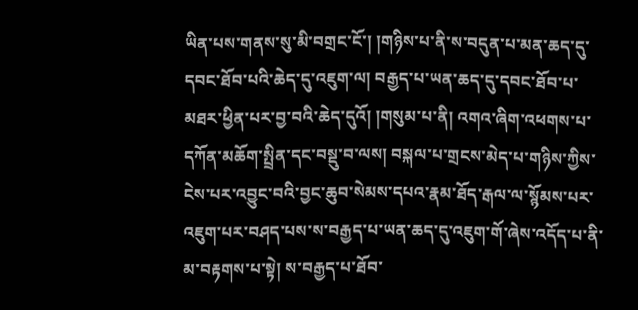ཡིན་པས་གནས་སུ་མི་བགྲང་ངོ་། །གཉིས་པ་ནི་ས་བདུན་པ་མན་ཆད་དུ་དབང་ཐོབ་པའི་ཆེད་དུ་འཇུག་ལ། བརྒྱད་པ་ཡན་ཆད་དུ་དབང་ཐོབ་པ་མཐར་ཕྱིན་པར་བྱ་བའི་ཆེད་དུའོ། །གསུམ་པ་ནི། འགའ་ཞིག་འཕགས་པ་དཀོན་མཆོག་སྤྲིན་དང་བསྡུ་བ་ལས། བསྐལ་པ་གྲངས་མེད་པ་གཉིས་ཀྱིས་ངེས་པར་འབྱུང་བའི་བྱང་ཆུབ་སེམས་དཔའ་རྣམ་ཐོད་རྒལ་ལ་སྙོམས་པར་འཇུག་པར་བཤད་པས་ས་བརྒྱད་པ་ཡན་ཆད་དུ་འཇུག་གོ་ཞེས་འདོད་པ་ནི་མ་བརྟགས་པ་སྟེ། ས་བརྒྱད་པ་ཐོབ་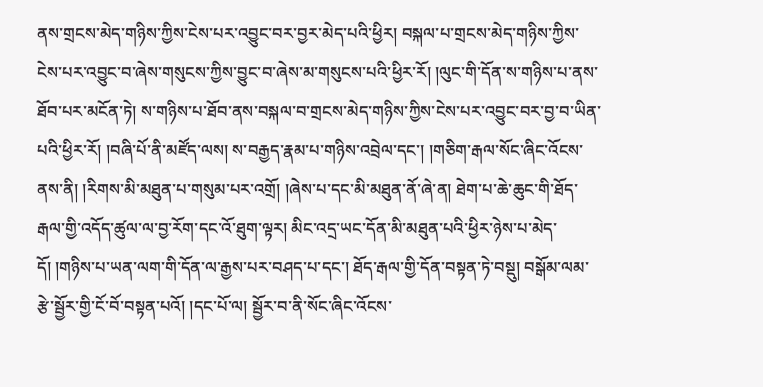ནས་གྲངས་མེད་གཉིས་ཀྱིས་ངེས་པར་འབྱུང་བར་བྱར་མེད་པའི་ཕྱིར། བསྐལ་པ་གྲངས་མེད་གཉིས་ཀྱིས་ངེས་པར་འབྱུང་བ་ཞེས་གསུངས་ཀྱིས་བྱུང་བ་ཞེས་མ་གསུངས་པའི་ཕྱིར་རོ། །ལུང་གི་དོན་ས་གཉིས་པ་ནས་ཐོབ་པར་མངོན་ཏེ། ས་གཉིས་པ་ཐོབ་ནས་བསྐལ་བ་གྲངས་མེད་གཉིས་ཀྱིས་ངེས་པར་འབྱུང་བར་བྱ་བ་ཡིན་པའི་ཕྱིར་རོ། །བཞི་པོ་ནི་མཛོད་ལས། ས་བརྒྱད་རྣམ་པ་གཉིས་འབྲེལ་དང་། །གཅིག་རྒལ་སོང་ཞིང་འོངས་ནས་ནི། །རིགས་མི་མཐུན་པ་གསུམ་པར་འགྲོ། །ཞེས་པ་དང་མི་མཐུན་ནོ་ཞེ་ན། ཐེག་པ་ཆེ་ཆུང་གི་ཐོད་རྒལ་གྱི་འདོད་ཚུལ་ལ་བྱ་རོག་དང་འོ་ཐུག་ལྟར། མིང་འདྲ་ཡང་དོན་མི་མཐུན་པའི་ཕྱིར་ཉེས་པ་མེད་དོ། །གཉིས་པ་ཡན་ལག་གི་དོན་ལ་རྒྱས་པར་བཤད་པ་དང་། ཐོད་རྒལ་གྱི་དོན་བསྟན་ཏེ་བསྡུ། བསྒོམ་ལམ་རྩེ་སྦྱོར་གྱི་ངོ་བོ་བསྟན་པའོ། །དང་པོ་ལ། སྦྱོར་བ་ནི་སོང་ཞིང་འོངས་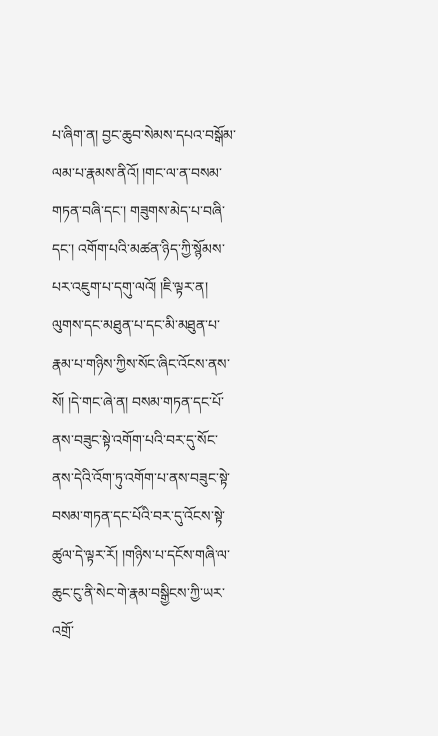པ་ཞིག་ན། བྱང་ཆུབ་སེམས་དཔའ་བསྒོམ་ལམ་པ་རྣམས་ནིའོ། །གང་ལ་ན་བསམ་གཏན་བཞི་དང་། གཟུགས་མེད་པ་བཞི་དང་། འགོག་པའི་མཚན་ཉིད་ཀྱི་སྙོམས་པར་འཇུག་པ་དགུ་ལའོ། །ཇི་ལྟར་ན། ལུགས་དང་མཐུན་པ་དང་མི་མཐུན་པ་རྣམ་པ་གཉིས་ཀྱིས་སོང་ཞིང་འོངས་ནས་སོ། །དེ་གང་ཞེ་ན། བསམ་གཏན་དང་པོ་ནས་བཟུང་སྟེ་འགོག་པའི་བར་དུ་སོང་ནས་དེའི་འོག་ཏུ་འགོག་པ་ནས་བཟུང་སྟེ་བསམ་གཏན་དང་པོའི་བར་དུ་འོངས་སྟེ་ཚུལ་དེ་ལྟར་རོ། །གཉིས་པ་དངོས་གཞི་ལ་ཆུང་ངུ་ནི་སེང་གེ་རྣམ་བསྒྱིངས་ཀྱི་ཡར་འགྲོ་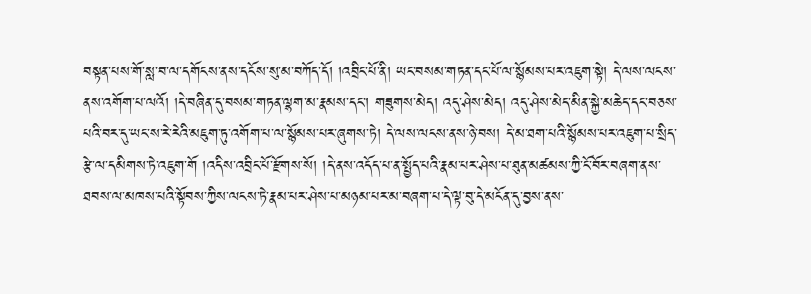བསྟན་པས་གོ་སླ་བ་ལ་དགོངས་ནས་དངོས་སུ་མ་བཀོད་དོ། །འབྲིང་པོ་ནི། ཡང་བསམ་གཏན་དང་པོ་ལ་སྙོམས་པར་འཇུག་སྟེ། དེ་ལས་ལངས་ནས་འགོག་པ་ལའོ། །དེ་བཞིན་དུ་བསམ་གཏན་ལྷག་མ་རྣམས་དང་། གཟུགས་མེད། འདུ་ཤེས་མེད། འདུ་ཤེས་མེད་མིན་སྐྱེ་མཆེད་དང་བཅས་པའི་བར་དུ་ཡང་ས་རེ་རེའི་མཇུག་ཏུ་འགོག་པ་ལ་སྙོམས་པར་ཞུགས་ཏེ། དེ་ལས་ལངས་ནས་ཉེ་བས། དེ་མ་ཐག་པའི་སྙོམས་པར་འཇུག་པ་སྲིད་རྩེ་ལ་དམིགས་ཏེ་འཇུག་གོ །འདིས་འབྲིང་པོ་རྫོགས་སོ། །དེ་ནས་འདོད་པ་ན་སྤྱོད་པའི་རྣམ་པར་ཤེས་པ་ཐུན་མཚམས་ཀྱི་ངོ་བོར་བཞག་ནས་ཐབས་ལ་མཁས་པའི་སྟོབས་ཀྱིས་ལངས་ཏེ་རྣམ་པར་ཤེས་པ་མཉམ་པར་མ་བཞག་པ་དེ་ལྟ་བུ་དེ་མངོན་དུ་བྱས་ནས་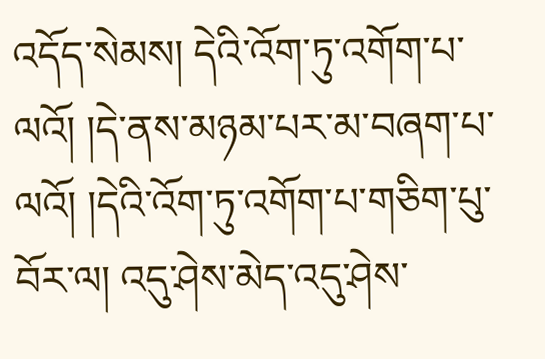འདོད་སེམས། དེའི་འོག་ཏུ་འགོག་པ་ལའོ། །དེ་ནས་མཉམ་པར་མ་བཞག་པ་ལའོ། །དེའི་འོག་ཏུ་འགོག་པ་གཅིག་པུ་བོར་ལ། འདུ་ཤེས་མེད་འདུ་ཤེས་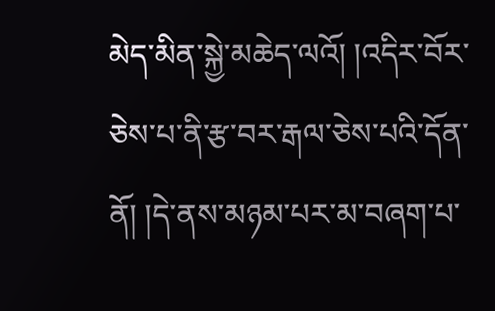མེད་མིན་སྐྱེ་མཆེད་ལའོ། །འདིར་བོར་ཅེས་པ་ནི་རྩ་བར་རྒལ་ཅེས་པའི་དོན་ནོ། །དེ་ནས་མཉམ་པར་མ་བཞག་པ་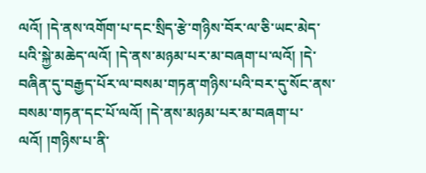ལའོ། །དེ་ནས་འགོག་པ་དང་སྲིད་རྩེ་གཉིས་བོར་ལ་ཅི་ཡང་མེད་པའི་སྐྱེ་མཆེད་ལའོ། །དེ་ནས་མཉམ་པར་མ་བཞག་པ་ལའོ། །དེ་བཞིན་དུ་བརྒྱད་པོར་ལ་བསམ་གཏན་གཉིས་པའི་བར་དུ་སོང་ནས་བསམ་གཏན་དང་པོ་ལའོ། །དེ་ནས་མཉམ་པར་མ་བཞག་པ་ལའོ། །གཉིས་པ་ནི་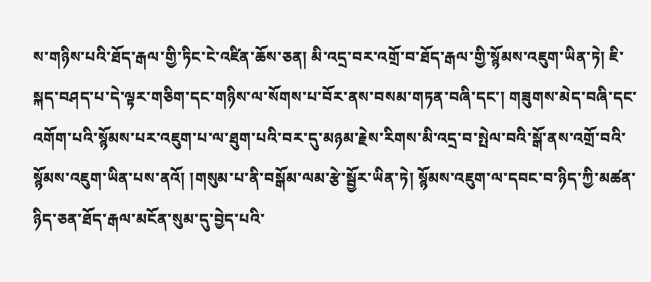ས་གཉིས་པའི་ཐོད་རྒལ་གྱི་ཏིང་ངེ་འཛིན་ཆོས་ཅན། མི་འདྲ་བར་འགྲོ་བ་ཐོད་རྒལ་གྱི་སྙོམས་འཇུག་ཡིན་ཏེ། ཇི་སྐད་བཤད་པ་དེ་ལྟར་གཅིག་དང་གཉིས་ལ་སོགས་པ་བོར་ནས་བསམ་གཏན་བཞི་དང་། གཟུགས་མེད་བཞི་དང་འགོག་པའི་སྙོམས་པར་འཇུག་པ་ལ་ཐུག་པའི་བར་དུ་མཉམ་རྗེས་རིགས་མི་འདྲ་བ་སྤེལ་བའི་སྒོ་ནས་འགྲོ་བའི་སྙོམས་འཇུག་ཡིན་པས་ནའོ། །གསུམ་པ་ནི་བསྒོམ་ལམ་རྩེ་སྦྱོར་ཡིན་ཏེ། སྙོམས་འཇུག་ལ་དབང་བ་ཉིད་ཀྱི་མཚན་ཉིད་ཅན་ཐོད་རྒལ་མངོན་སུམ་དུ་བྱེད་པའི་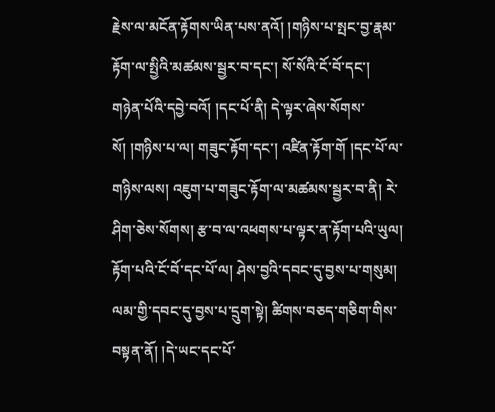རྗེས་ལ་མངོན་རྟོགས་ཡིན་པས་ནའོ། །གཉིས་པ་སྤང་བྱ་རྣམ་རྟོག་ལ་སྤྱིའི་མཚམས་སྦྱར་བ་དང་། སོ་སོའི་ངོ་བོ་དང་། གཉེན་པོའི་དབྱེ་བའོ། །དང་པོ་ནི། དེ་ལྟར་ཞེས་སོགས་སོ། །གཉིས་པ་ལ། གཟུང་རྟོག་དང་། འཛིན་རྟོག་གོ །དང་པོ་ལ་གཉིས་ལས། འཇུག་པ་གཟུང་རྟོག་ལ་མཚམས་སྦྱར་བ་ནི། རེ་ཤིག་ཅེས་སོགས། རྩ་བ་ལ་འཕགས་པ་ལྟར་ན་རྟོག་པའི་ཡུལ། རྟོག་པའི་ངོ་བོ་དང་པོ་ལ། ཤེས་བྱའི་དབང་དུ་བྱས་པ་གསུམ། ལམ་གྱི་དབང་དུ་བྱས་པ་དྲུག་སྟེ། ཚིགས་བཅད་གཅིག་གིས་བསྟན་ནོ། །དེ་ཡང་དང་པོ་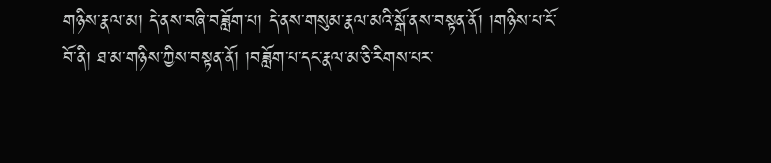གཉིས་རྣལ་མ། དེ་ནས་བཞི་བཟློག་པ། དེ་ནས་གསུམ་རྣལ་མའི་སྒོ་ནས་བསྟན་ནོ། །གཉིས་པ་ངོ་བོ་ནི། ཐ་མ་གཉིས་ཀྱིས་བསྟན་ནོ། །བཟློག་པ་དང་རྣལ་མ་ཅི་རིགས་པར་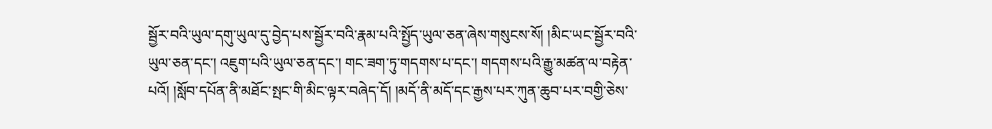སྦྱོར་བའི་ཡུལ་དགུ་ཡུལ་དུ་བྱེད་པས་སྦྱོར་བའི་རྣམ་པའི་སྤྱོད་ཡུལ་ཅན་ཞེས་གསུངས་སོ། །མིང་ཡང་སྦྱོར་བའི་ཡུལ་ཅན་དང་། འཇུག་པའི་ཡུལ་ཅན་དང་། གང་ཟག་ཏུ་གདགས་པ་དང་། གདགས་པའི་རྒྱུ་མཚན་ལ་བརྟེན་པའོ། །སློབ་དཔོན་ནི་མཐོང་སྤང་གི་མིང་ལྟར་བཞེད་དོ། །མདོ་ནི་མདོ་དང་རྒྱས་པར་ཀུན་ཆུབ་པར་བགྱི་ཅེས་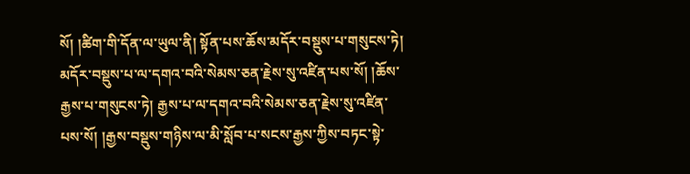སོ། །ཚིག་གི་དོན་ལ་ཡུལ་ནི། སྟོན་པས་ཆོས་མདོར་བསྡུས་པ་གསུངས་ཏེ། མདོར་བསྡུས་པ་ལ་དགའ་བའི་སེམས་ཅན་རྗེས་སུ་འཛིན་པས་སོ། །ཆོས་རྒྱས་པ་གསུངས་ཏེ། རྒྱས་པ་ལ་དགའ་བའི་སེམས་ཅན་རྗེས་སུ་འཛིན་པས་སོ། །རྒྱས་བསྡུས་གཉིས་ལ་མི་སློབ་པ་སངས་རྒྱས་ཀྱིས་བཏང་སྟེ་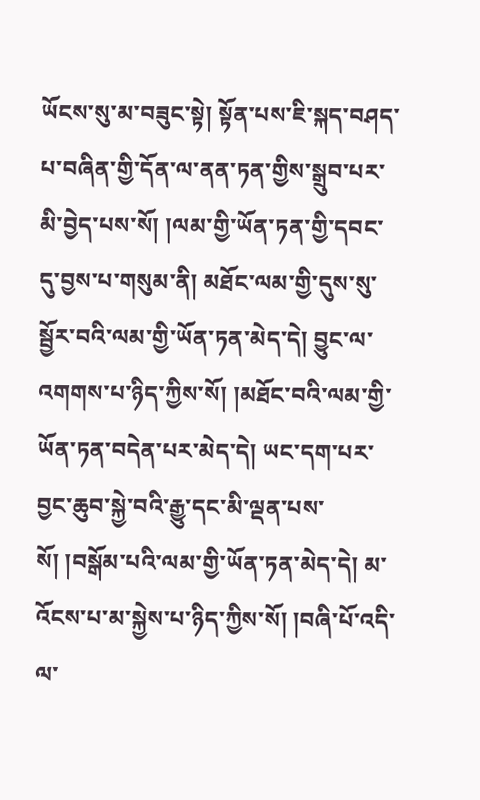ཡོངས་སུ་མ་བཟུང་སྟེ། སྟོན་པས་ཇི་སྐད་བཤད་པ་བཞིན་གྱི་དོན་ལ་ནན་ཏན་གྱིས་སྒྲུབ་པར་མི་བྱེད་པས་སོ། །ལམ་གྱི་ཡོན་ཏན་གྱི་དབང་དུ་བྱས་པ་གསུམ་ནི། མཐོང་ལམ་གྱི་དུས་སུ་སྦྱོར་བའི་ལམ་གྱི་ཡོན་ཏན་མེད་དེ། བྱུང་ལ་འགགས་པ་ཉིད་ཀྱིས་སོ། །མཐོང་བའི་ལམ་གྱི་ཡོན་ཏན་བདེན་པར་མེད་དེ། ཡང་དག་པར་བྱང་ཆུབ་སྐྱེ་བའི་རྒྱུ་དང་མི་ལྡན་པས་སོ། །བསྒོམ་པའི་ལམ་གྱི་ཡོན་ཏན་མེད་དེ། མ་འོངས་པ་མ་སྐྱེས་པ་ཉིད་ཀྱིས་སོ། །བཞི་པོ་འདི་ལ་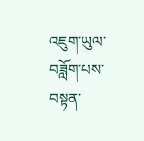འཇུག་ཡུལ་བཟློག་པས་བསྟན་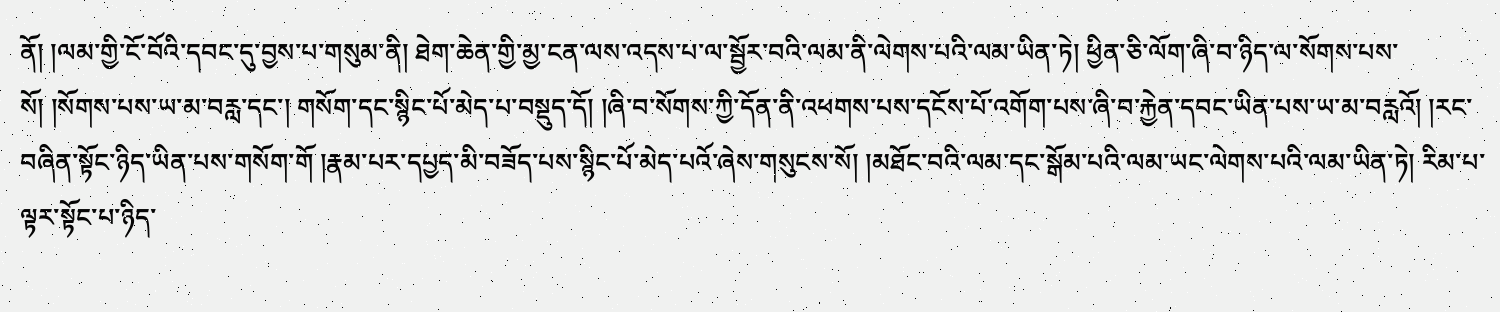ནོ། །ལམ་གྱི་ངོ་བོའི་དབང་དུ་བྱས་པ་གསུམ་ནི། ཐེག་ཆེན་གྱི་མྱ་ངན་ལས་འདས་པ་ལ་སྦྱོར་བའི་ལམ་ནི་ལེགས་པའི་ལམ་ཡིན་ཏེ། ཕྱིན་ཅི་ལོག་ཞི་བ་ཉིད་ལ་སོགས་པས་སོ། །སོགས་པས་ཡ་མ་བརླ་དང་། གསོག་དང་སྙིང་པོ་མེད་པ་བསྡུད་དོ། །ཞི་བ་སོགས་ཀྱི་དོན་ནི་འཕགས་པས་དངོས་པོ་འགོག་པས་ཞི་བ་རྐྱེན་དབང་ཡིན་པས་ཡ་མ་བརླའོ། །རང་བཞིན་སྟོང་ཉིད་ཡིན་པས་གསོག་གོ །རྣམ་པར་དཔྱད་མི་བཟོད་པས་སྙིང་པོ་མེད་པའོ་ཞེས་གསུངས་སོ། །མཐོང་བའི་ལམ་དང་སྒོམ་པའི་ལམ་ཡང་ལེགས་པའི་ལམ་ཡིན་ཏེ། རིམ་པ་ལྟར་སྟོང་པ་ཉིད་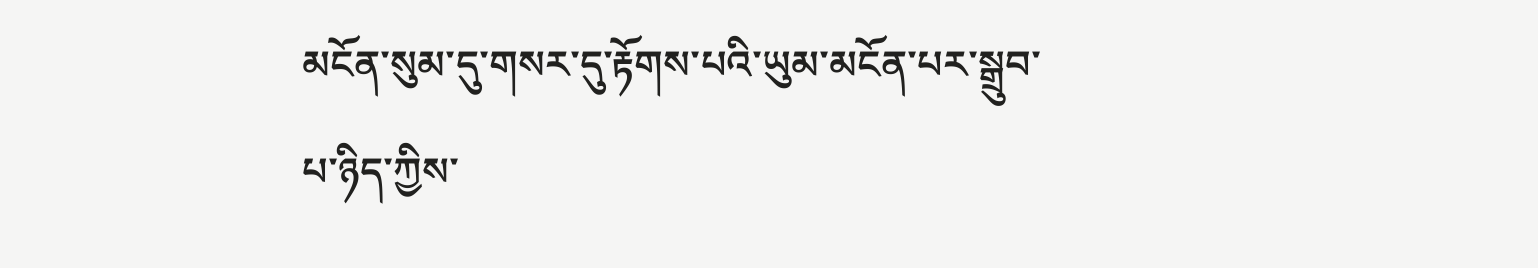མངོན་སུམ་དུ་གསར་དུ་རྟོགས་པའི་ཡུམ་མངོན་པར་སྒྲུབ་པ་ཉིད་ཀྱིས་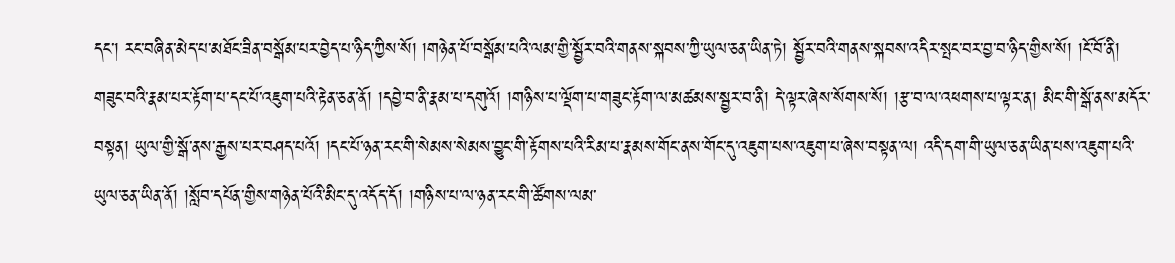དང་། རང་བཞིན་མེད་པ་མཐོང་ཟིན་བསྒོམ་པར་བྱེད་པ་ཉིད་ཀྱིས་སོ། །གཉེན་པོ་བསྒོམ་པའི་ལམ་གྱི་སྦྱོར་བའི་གནས་སྐབས་ཀྱི་ཡུལ་ཅན་ཡིན་ཏེ། སྦྱོར་བའི་གནས་སྐབས་འདིར་སྤང་བར་བྱ་བ་ཉིད་གྱིས་སོ། །ངོ་བོ་ནི། གཟུང་བའི་རྣམ་པར་རྟོག་པ་དང་པོ་འཇུག་པའི་རྟེན་ཅན་ནོ། །དབྱེ་བ་ནི་རྣམ་པ་དགུའོ། །གཉིས་པ་ལྡོག་པ་གཟུང་རྟོག་ལ་མཚམས་སྦྱར་བ་ནི། དེ་ལྟར་ཞེས་སོགས་སོ། །རྩ་བ་ལ་འཕགས་པ་ལྟར་ན། མིང་གི་སྒོ་ནས་མདོར་བསྟན། ཡུལ་གྱི་སྒོ་ནས་རྒྱས་པར་བཤད་པའོ། །དང་པོ་ཉན་རང་གི་སེམས་སེམས་བྱུང་གི་རྟོགས་པའི་རིམ་པ་རྣམས་གོང་ནས་གོང་དུ་འཇུག་པས་འཇུག་པ་ཞེས་བསྟན་ལ། འདི་དག་གི་ཡུལ་ཅན་ཡིན་པས་འཇུག་པའི་ཡུལ་ཅན་ཡིན་ནོ། །སློབ་དཔོན་གྱིས་གཉེན་པོའི་མིང་དུ་འདོད་དོ། །གཉིས་པ་ལ་ཉན་རང་གི་ཚོགས་ལམ་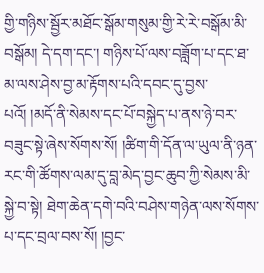གྱི་གཉིས་སྦྱོར་མཐོང་སྒོམ་གསུམ་གྱི་རེ་རེ་བསྒོམ་མི་བསྒོམ། དེ་དག་དང་། གཉིས་པོ་ལས་བཟློག་པ་དང་ཐ་མ་ལས་ཤེས་བྱ་མ་རྟོགས་པའི་དབང་དུ་བྱས་པའོ། །མདོ་ནི་སེམས་དང་པོ་བསྐྱེད་པ་ནས་ཉེ་བར་བཟུང་སྟེ་ཞེས་སོགས་སོ། །ཚིག་གི་དོན་ལ་ཡུལ་ནི་ཉན་རང་གི་ཚོགས་ལམ་དུ་བླ་མེད་བྱང་ཆུབ་ཀྱི་སེམས་མི་སྐྱེ་བ་སྟེ། ཐེག་ཆེན་དགེ་བའི་བཤེས་གཉེན་ལས་སོགས་པ་དང་བྲལ་བས་སོ། །བྱང་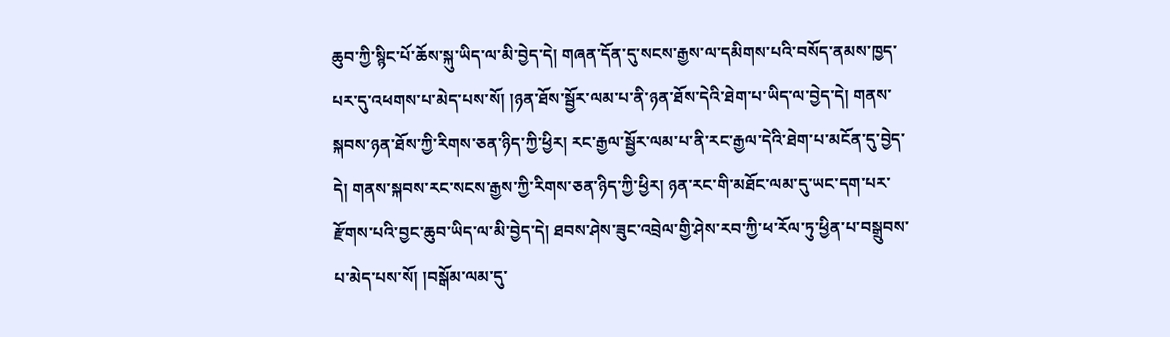ཆུབ་ཀྱི་སྙིང་པོ་ཆོས་སྐུ་ཡིད་ལ་མི་བྱེད་དེ། གཞན་དོན་དུ་སངས་རྒྱས་ལ་དམིགས་པའི་བསོད་ནམས་ཁྱད་པར་དུ་འཕགས་པ་མེད་པས་སོ། །ཉན་ཐོས་སྦྱོར་ལམ་པ་ནི་ཉན་ཐོས་དེའི་ཐེག་པ་ཡིད་ལ་བྱེད་དེ། གནས་སྐབས་ཉན་ཐོས་ཀྱི་རིགས་ཅན་ཉིད་ཀྱི་ཕྱིར། རང་རྒྱལ་སྦྱོར་ལམ་པ་ནི་རང་རྒྱལ་དེའི་ཐེག་པ་མངོན་དུ་བྱེད་དེ། གནས་སྐབས་རང་སངས་རྒྱས་ཀྱི་རིགས་ཅན་ཉིད་ཀྱི་ཕྱིར། ཉན་རང་གི་མཐོང་ལམ་དུ་ཡང་དག་པར་རྫོགས་པའི་བྱང་ཆུབ་ཡིད་ལ་མི་བྱེད་དེ། ཐབས་ཤེས་ཟུང་འབྲེལ་གྱི་ཤེས་རབ་ཀྱི་ཕ་རོལ་ཏུ་ཕྱིན་པ་བསྒྲུབས་པ་མེད་པས་སོ། །བསྒོམ་ལམ་དུ་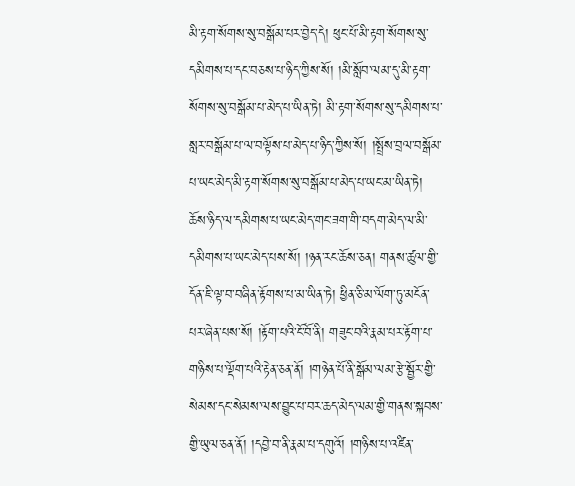མི་རྟག་སོགས་སུ་བསྒོམ་པར་བྱེད་དེ། ཕུང་པོ་མི་རྟག་སོགས་སུ་དམིགས་པ་དང་བཅས་པ་ཉིད་ཀྱིས་སོ། །མི་སློབ་ལམ་དུ་མི་རྟག་སོགས་སུ་བསྒོམ་པ་མེད་པ་ཡིན་ཏེ། མི་རྟག་སོགས་སུ་དམིགས་པ་སླར་བསྒོམ་པ་ལ་བལྟོས་པ་མེད་པ་ཉིད་ཀྱིས་སོ། །སྤྲོས་བྲལ་བསྒོམ་པ་ཡང་མེད་མི་རྟག་སོགས་སུ་བསྒོམ་པ་མེད་པ་ཡང་མ་ཡིན་ཏེ། ཆོས་ཉིད་ལ་དམིགས་པ་ཡང་མེད་གང་ཟག་གི་བདག་མེད་ལ་མི་དམིགས་པ་ཡང་མེད་པས་སོ། །ཉན་རང་ཆོས་ཅན། གནས་ཚུལ་གྱི་དོན་ཇི་ལྟ་བ་བཞིན་རྟོགས་པ་མ་ཡིན་ཏེ། ཕྱིན་ཅི་མ་ལོག་ཏུ་མངོན་པར་ཞེན་པས་སོ། །རྟོག་པའི་ངོ་བོ་ནི། གཟུང་བའི་རྣམ་པར་རྟོག་པ་གཉིས་པ་ལྡོག་པའི་རྟེན་ཅན་ནོ། །གཉེན་པོ་ནི་སྒོམ་ལམ་རྩེ་སྦྱོར་གྱི་སེམས་དང་སེམས་ལས་བྱུང་པ་བར་ཆད་མེད་ལམ་གྱི་གནས་སྐབས་གྱི་ཡུལ་ཅན་ནོ། །དབྱེ་བ་ནི་རྣམ་པ་དགུའོ། །གཉིས་པ་འཛིན་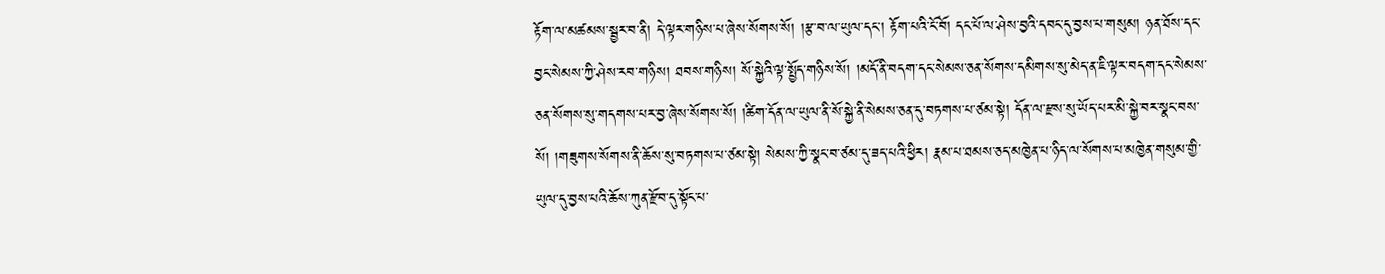རྟོག་ལ་མཚམས་སྦྱར་བ་ནི། དེ་ལྟར་གཉིས་པ་ཞེས་སོགས་སོ། །རྩ་བ་ལ་ཡུལ་དང་། རྟོག་པའི་ངོ་བོ། དང་པོ་ལ་ཤེས་བྱའི་དབང་དུ་བྱས་པ་གསུམ། ཉན་ཐོས་དང་བྱང་སེམས་ཀྱི་ཤེས་རབ་གཉིས། ཐབས་གཉིས། སོ་སྐྱེའི་ལྟ་སྤྱོད་གཉིས་སོ། །མདོ་ནི་བདག་དང་སེམས་ཅན་སོགས་དམིགས་སུ་མེད་ན་ཇི་ལྟར་བདག་དང་སེམས་ཅན་སོགས་སུ་གདགས་པར་བྱ་ཞེས་སོགས་སོ། །ཚིག་དོན་ལ་ཡུལ་ནི་སོ་སྐྱེ་ནི་སེམས་ཅན་དུ་བཏགས་པ་ཙམ་སྟེ། དོན་ལ་རྫས་སུ་ཡོད་པར་མི་སྐྱེ་བར་སྣང་བས་སོ། །གཟུགས་སོགས་ནི་ཆོས་སུ་བཏགས་པ་ཙམ་སྟེ། སེམས་ཀྱི་སྣང་བ་ཙམ་དུ་ཟད་པའི་ཕྱིར། རྣམ་པ་ཐམས་ཅད་མཁྱེན་པ་ཉིད་ལ་སོགས་པ་མཁྱེན་གསུམ་གྱི་ཡུལ་དུ་བྱས་པའི་ཆོས་ཀུན་རྫོབ་དུ་སྟོང་པ་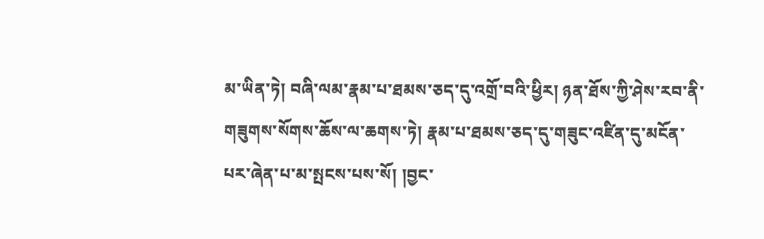མ་ཡིན་ཏེ། བཞི་ལམ་རྣམ་པ་ཐམས་ཅད་དུ་འགྲོ་བའི་ཕྱིར། ཉན་ཐོས་ཀྱི་ཤེས་རབ་ནི་གཟུགས་སོགས་ཆོས་ལ་ཆགས་ཏེ། རྣམ་པ་ཐམས་ཅད་དུ་གཟུང་འཛིན་དུ་མངོན་པར་ཞེན་པ་མ་སྤངས་པས་སོ། །བྱང་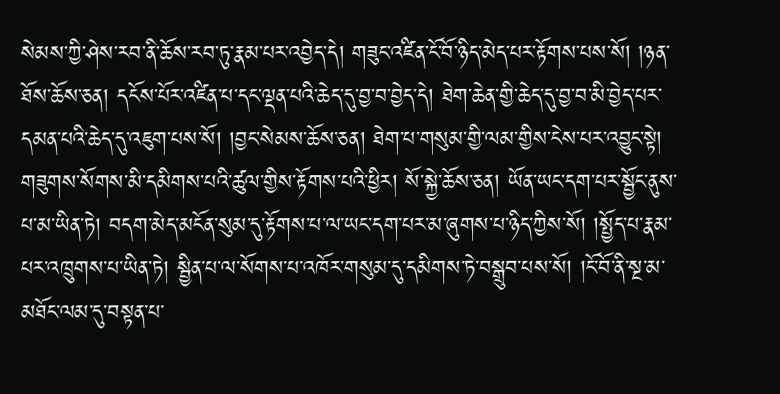སེམས་ཀྱི་ཤེས་རབ་ནི་ཆོས་རབ་ཏུ་རྣམ་པར་འབྱེད་དེ། གཟུང་འཛིན་ངོ་བོ་ཉིད་མེད་པར་རྟོགས་པས་སོ། །ཉན་ཐོས་ཆོས་ཅན། དངོས་པོར་འཛིན་པ་དང་ལྡན་པའི་ཆེད་དུ་བྱ་བ་བྱེད་དེ། ཐེག་ཆེན་གྱི་ཆེད་དུ་བྱ་བ་མི་བྱེད་པར་དམན་པའི་ཆེད་དུ་འཇུག་པས་སོ། །བྱང་སེམས་ཆོས་ཅན། ཐེག་པ་གསུམ་གྱི་ལམ་གྱིས་ངེས་པར་འབྱུང་སྟེ། གཟུགས་སོགས་མི་དམིགས་པའི་ཚུལ་གྱིས་རྟོགས་པའི་ཕྱིར། སོ་སྐྱེ་ཆོས་ཅན། ཡོན་ཡང་དག་པར་སྦྱོང་ནུས་པ་མ་ཡིན་ཏེ། བདག་མེད་མངོན་སུམ་དུ་རྟོགས་པ་ལ་ཡང་དག་པར་མ་ཞུགས་པ་ཉིད་ཀྱིས་སོ། །སྤྱོད་པ་རྣམ་པར་འཁྲུགས་པ་ཡིན་ཏེ། སྦྱིན་པ་ལ་སོགས་པ་འཁོར་གསུམ་དུ་དམིགས་ཏེ་བསྒྲུབ་པས་སོ། །ངོ་བོ་ནི་སྔ་མ་མཐོང་ལམ་དུ་བསྟན་པ་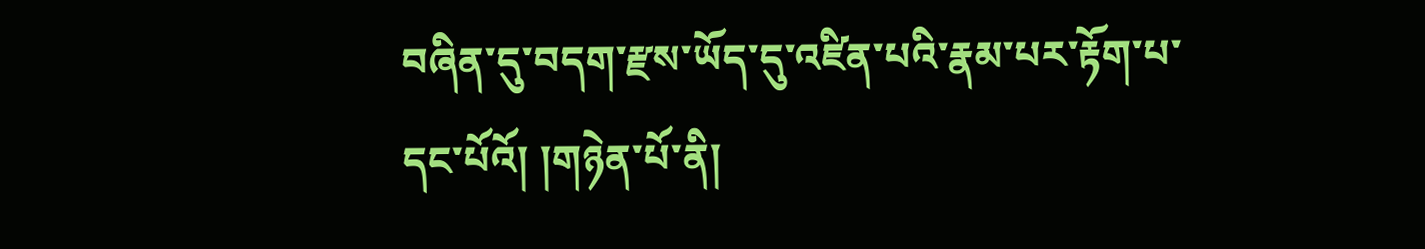བཞིན་དུ་བདག་རྫས་ཡོད་དུ་འཛིན་པའི་རྣམ་པར་རྟོག་པ་དང་པོའོ། །གཉེན་པོ་ནི།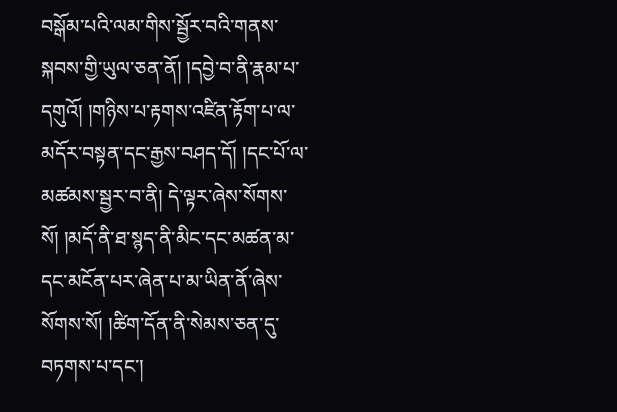བསྒོམ་པའི་ལམ་གིས་སྦྱོར་བའི་གནས་སྐབས་གྱི་ཡུལ་ཅན་ནོ། །དབྱེ་བ་ནི་རྣམ་པ་དགུའོ། །གཉིས་པ་རྟགས་འཛིན་རྟོག་པ་ལ་མདོར་བསྟན་དང་རྒྱས་བཤད་དོ། །དང་པོ་ལ་མཚམས་སྦྱར་བ་ནི། དེ་ལྟར་ཞེས་སོགས་སོ། །མདོ་ནི་ཐ་སྙད་ནི་མིང་དང་མཚན་མ་དང་མངོན་པར་ཞེན་པ་མ་ཡིན་ནོ་ཞེས་སོགས་སོ། །ཚིག་དོན་ནི་སེམས་ཅན་དུ་བཏགས་པ་དང་།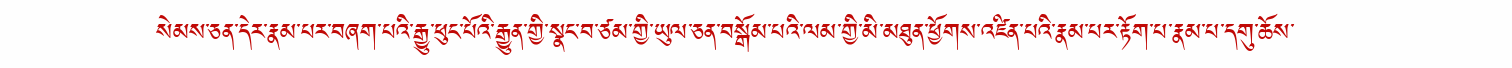སེམས་ཅན་དེར་རྣམ་པར་བཞག་པའི་རྒྱུ་ཕུང་པོའི་རྒྱུན་གྱི་སྣང་བ་ཙམ་གྱི་ཡུལ་ཅན་བསྒོམ་པའི་ལམ་གྱི་མི་མཐུན་ཕྱོགས་འཛིན་པའི་རྣམ་པར་རྟོག་པ་རྣམ་པ་དགུ་ཆོས་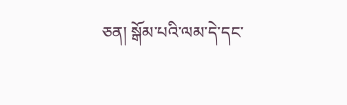ཅན། སྒོམ་པའི་ལམ་དེ་དང་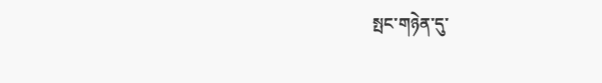སྤང་གཉེན་དུ་